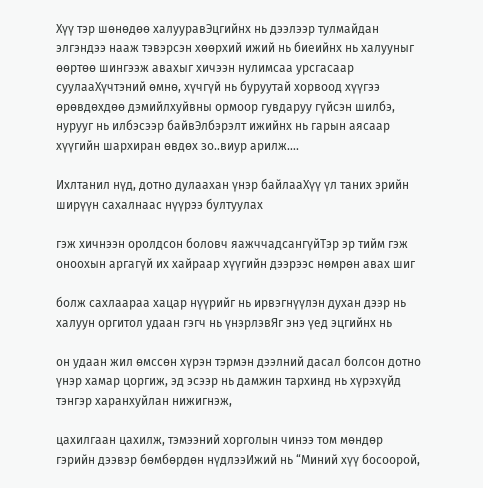Хүү тэр шөнөдөө халууравЭцгийнх нь дээлээр тулмайдан элгэндээ нааж тэвэрсэн хөөрхий ижий нь биеийнх нь халууныг өөртөө шингээж авахыг хичээн нулимсаа урсгасаар суулааХүчтэний өмнө, хүчгүй нь буруутай хорвоод хүүгээ өрөвдөхдөө дэмийлхуйвны ормоор гувдаруу гүйсэн шилбэ, нурууг нь илбэсээр байвЭлбэрэлт ижийнх нь гарын аясаар хүүгийн шархиран өвдөх зо..виур арилж….

Ихлтанил нүд, дотно дулаахан үнэр байлааХүү үл таних эрийн ширүүн сахалнаас нүүрээ бултуулах

гэж хичнээн оролдсон боловч яажччадсангүйТэр эр тийм гэж оноохын аргагүй их хайраар хүүгийн дээрээс нөмрөн авах шиг

болж сахлаараа хацар нүүрийг нь ирвэгнүүлэн духан дээр нь халуун оргитол удаан гэгч нь үнэрлэвЯг энэ үед эцгийнх нь

он удаан жил өмссөн хүрэн тэрмэн дээлний дасал болсон дотно үнэр хамар цоргиж, эд эсээр нь дамжин тархинд нь хүрэхүйд тэнгэр харанхуйлан нижигнэж,

цахилгаан цахилж, тэмээний хорголын чинээ том мөндөр гэрийн дээвэр бөмбөрдөн нүдлээИжий нь “Миний хүү босоорой,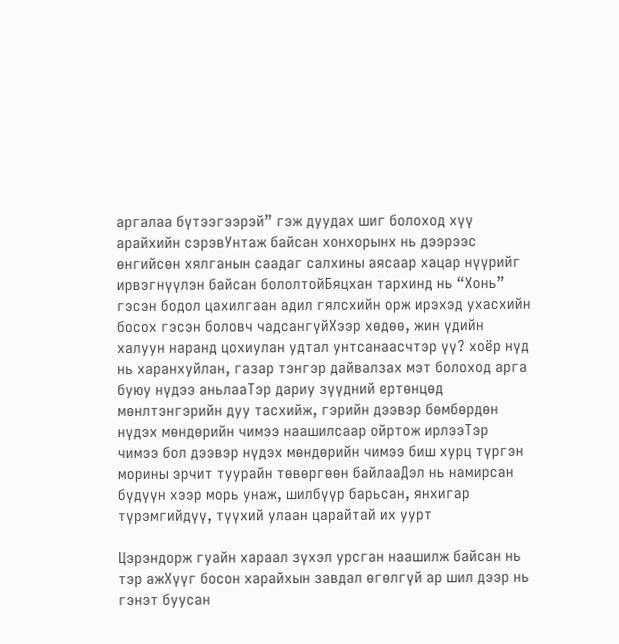аргалаа бүтээгээрэй” гэж дуудах шиг болоход хүү арайхийн сэрэвУнтаж байсан хонхорынх нь дээрээс өнгийсөн хялганын саадаг салхины аясаар хацар нүүрийг ирвэгнүүлэн байсан бололтойБяцхан тархинд нь “Хонь” гэсэн бодол цахилгаан адил гялсхийн орж ирэхэд ухасхийн босох гэсэн боловч чадсангүйХээр хөдөө, жин үдийн халуун наранд цохиулан удтал унтсанаасчтэр үү? хоёр нүд нь харанхуйлан, газар тэнгэр дайвалзах мэт болоход арга буюу нүдээ аньлааТэр дариу зүүдний ертөнцөд мөнлтэнгэрийн дуу тасхийж, гэрийн дээвэр бөмбөрдөн нүдэх мөндөрийн чимээ наашилсаар ойртож ирлээТэр чимээ бол дээвэр нүдэх мөндөрийн чимээ биш хурц түргэн морины эрчит туурайн төвөргөөн байлааДэл нь намирсан бүдүүн хээр морь унаж, шилбүүр барьсан, янхигар түрэмгийдүү, түүхий улаан царайтай их уурт

Цэрэндорж гуайн хараал зүхэл урсган наашилж байсан нь тэр ажХүүг босон харайхын завдал өгөлгүй ар шил дээр нь гэнэт буусан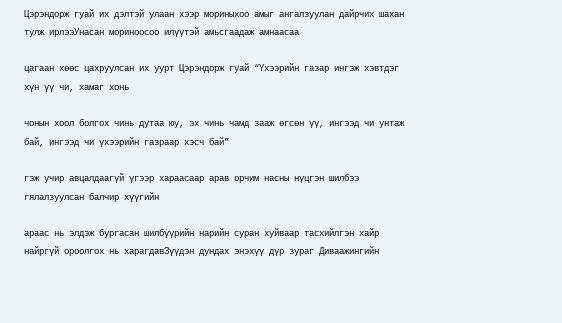Цэрэндорж гуай их дэлтэй улаан хээр мориныхоо амыг ангалзуулан дайрчих шахан тулж ирлээУнасан мориноосоо илүүтэй амьсгаадаж амнаасаа

цагаан хөөс цахруулсан их уурт Цэрэндорж гуай “Үхээрийн газар ингэж хэвтдэг хүн үү чи, хамаг хонь

чонын хоол болгох чинь дутаа юу, эх чинь чамд зааж өгсөн үү, ингээд чи унтаж бай, ингээд чи үхээрийн газраар хэсч бай”

гэж учир авцалдаагүй үгээр хараасаар арав орчим насны нүцгэн шилбээ гялалзуулсан балчир хүүгийн

араас нь элдэж бургасан шилбүүрийн нарийн суран хуйваар тасхийлгэн хайр найргүй ороолгох нь харагдавЗүүдэн дундах энэхүү дүр зураг Диваажингийн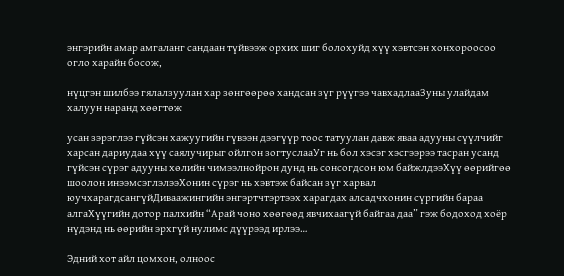энгэрийн амар амгаланг сандаан түйвээж орхих шиг болохуйд хүү хэвтсэн хонхороосоо огло харайн босож,

нүцгэн шилбээ гялалзуулан хар зөнгөөрөө хандсан зүг рүүгээ чавхадлааЗуны улайдам халуун наранд хөөгтөж

усан зэрэглээ гүйсэн хажуугийн гүвээн дээгүүр тоос татуулан давж яваа адууны сүүлчийг харсан дариудаа хүү саялучирыг ойлгон зогтуслааУг нь бол хэсэг хэсгээрээ тасран усанд гүйсэн сүрэг адууны хөлийн чимээлнойрон дунд нь сонсогдсон юм байжлдээХүү өөрийгөө шоолон инээмсэглэлээХонин сүрэг нь хэвтэж байсан зүг харвал юучхарагдсангүйДиваажингийн энгэртчтэртээх харагдах алсадчхонин сүргийн бараа алгаХүүгийн дотор палхийн “Арай чоно хөөгөөд явчихаагүй байгаа даа” гэж бодоход хоёр нүдэнд нь өөрийн эрхгүй нулимс дүүрээд ирлээ…

Эдний хот айл цомхон, олноос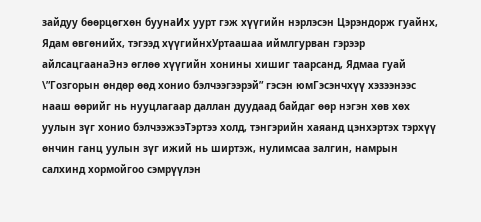зайдуу бөөрцөгхөн буунаИх уурт гэж хүүгийн нэрлэсэн Цэрэндорж гуайнх, Ядам өвгөнийх, тэгээд хүүгийнхУртаашаа иймлгурван гэрээр айлсацгаанаЭнэ өглөө хүүгийн хонины хишиг таарсанд, Ядмаа гуай \”Гозгорын өндөр өөд хонио бэлчээгээрэй” гэсэн юмГэсэнчхүү хэзээнээс нааш өөрийг нь нууцлагаар даллан дуудаад байдаг өөр нэгэн хөв хөх уулын зүг хонио бэлчээжээТэртээ холд, тэнгэрийн хаяанд цэнхэртэх тэрхүү өнчин ганц уулын зүг ижий нь ширтэж, нулимсаа залгин, намрын салхинд хормойгоо сэмрүүлэн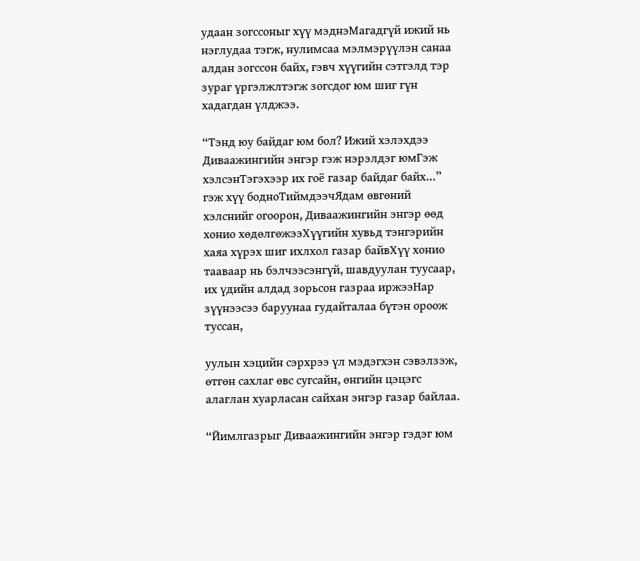удаан зогссоныг хүү мэднэМагадгүй ижий нь нэглудаа тэгж, нулимсаа мэлмэрүүлэн санаа алдан зогссон байх, гэвч хүүгийн сэтгэлд тэр зураг үргэлжлтэгж зогсдог юм шиг гүн хадагдан үлджээ.

“Тэнд юу байдаг юм бол? Ижий хэлэхдээ Диваажингийн энгэр гэж нэрэлдэг юмГэж хэлсэнТэгэхээр их гоё газар байдаг байх…” гэж хүү бодноТиймдээчЯдам өвгөний хэлснийг огоорон, Диваажингийн энгэр өөд хонио хөдөлгөжээХүүгийн хувьд тэнгэрийн хаяа хүрэх шиг ихлхол газар байвХүү хонио тааваар нь бэлчээсэнгүй, шавдуулан туусаар, их үдийн алдад зорьсон газраа иржээНар зүүнээсээ баруунаа гудайталаа бүтэн ороож туссан,

уулын хэцийн сэрхрээ үл мэдэгхэн сэвэлзэж, өтгөн сахлаг өвс сугсайн, өнгийн цэцэгс алаглан хуарласан сайхан энгэр газар байлаа.

“Йимлгазрыг Диваажингийн энгэр гэдэг юм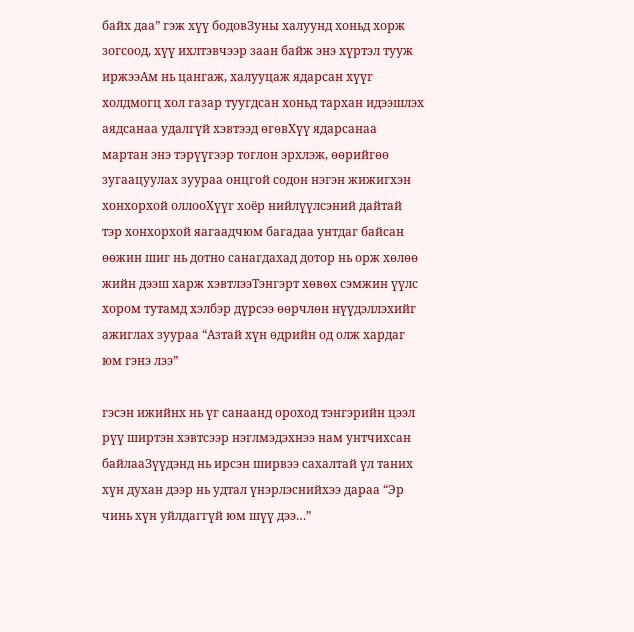байх даа” гэж хүү бодовЗуны халуунд хоньд хорж зогсоод, хүү ихлтэвчээр заан байж энэ хүртэл тууж иржээАм нь цангаж, халууцаж ядарсан хүүг холдмогц хол газар туугдсан хоньд тархан идээшлэх аядсанаа удалгүй хэвтээд өгөвХүү ядарсанаа мартан энэ тэрүүгээр тоглон эрхлэж, өөрийгөө зугаацуулах зуураа онцгой содон нэгэн жижигхэн хонхорхой оллооХүүг хоёр нийлүүлсэний дайтай тэр хонхорхой яагаадчюм багадаа унтдаг байсан өөжин шиг нь дотно санагдахад дотор нь орж хөлөө жийн дээш харж хэвтлээТэнгэрт хөвөх сэмжин үүлс хором тутамд хэлбэр дүрсээ өөрчлөн нүүдэллэхийг ажиглах зуураа “Азтай хүн өдрийн од олж хардаг юм гэнэ лээ”

гэсэн ижийнх нь үг санаанд ороход тэнгэрийн цээл рүү ширтэн хэвтсээр нэглмэдэхнээ нам унтчихсан байлааЗүүдэнд нь ирсэн ширвээ сахалтай үл таних хүн духан дээр нь удтал үнэрлэснийхээ дараа “Эр чинь хүн уйлдаггүй юм шүү дээ…”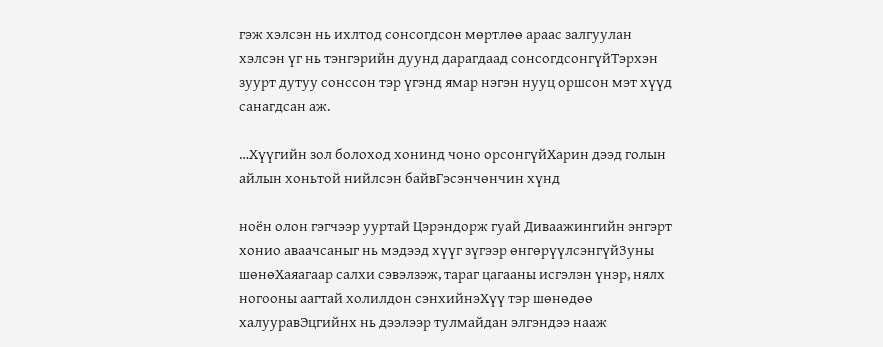гэж хэлсэн нь ихлтод сонсогдсон мөртлөө араас залгуулан хэлсэн үг нь тэнгэрийн дуунд дарагдаад сонсогдсонгүйТэрхэн зуурт дутуу сонссон тэр үгэнд ямар нэгэн нууц оршсон мэт хүүд санагдсан аж.

…Хүүгийн зол болоход хонинд чоно орсонгүйХарин дээд голын айлын хоньтой нийлсэн байвГэсэнчөнчин хүнд

ноён олон гэгчээр ууртай Цэрэндорж гуай Диваажингийн энгэрт хонио аваачсаныг нь мэдээд хүүг зүгээр өнгөрүүлсэнгүйЗуны шөнөХаяагаар салхи сэвэлзэж, тараг цагааны исгэлэн үнэр, нялх ногооны аагтай холилдон сэнхийнэХүү тэр шөнөдөө халууравЭцгийнх нь дээлээр тулмайдан элгэндээ нааж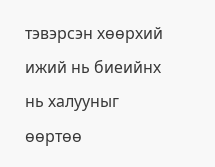тэвэрсэн хөөрхий ижий нь биеийнх нь халууныг өөртөө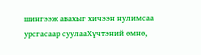шингээж авахыг хичээн нулимсаа урсгасаар суулааХүчтэний өмнө,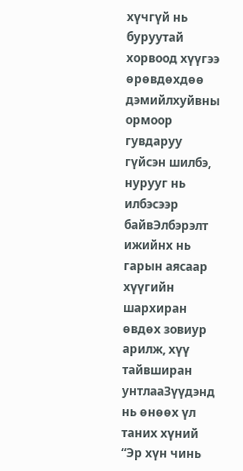хүчгүй нь буруутай хорвоод хүүгээ өрөвдөхдөө дэмийлхуйвны ормоор гувдаруу гүйсэн шилбэ, нурууг нь илбэсээр байвЭлбэрэлт ижийнх нь гарын аясаар хүүгийн шархиран өвдөх зовиур арилж, хүү тайвширан унтлааЗүүдэнд нь өнөөх үл таних хүний “Эр хүн чинь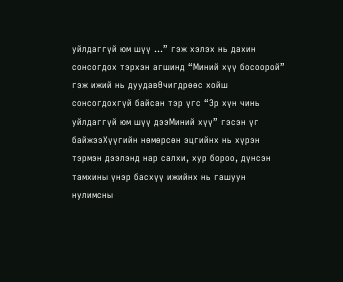уйлдаггүй юм шүү …” гэж хэлэх нь дахин сонсогдох тэрхэн агшинд “Миний хүү босоорой” гэж ижий нь дуудавӨчигдрөөс хойш сонсогдохгүй байсан тэр үгс “Эр хүн чинь уйлдаггүй юм шүү дээМиний хүү” гэсэн үг байжээХүүгийн нөмөрсөн эцгийнх нь хүрэн тэрмэн дээлэнд нар салхи, хур бороо, дүнсэн тамхины үнэр басхүү ижийнх нь гашуун нулимсны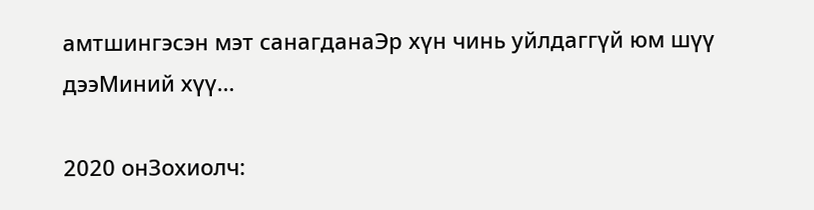амтшингэсэн мэт санагданаЭр хүн чинь уйлдаггүй юм шүү дээМиний хүү…

2020 онЗохиолч: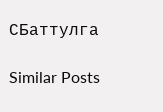СБаттулга

Similar Posts